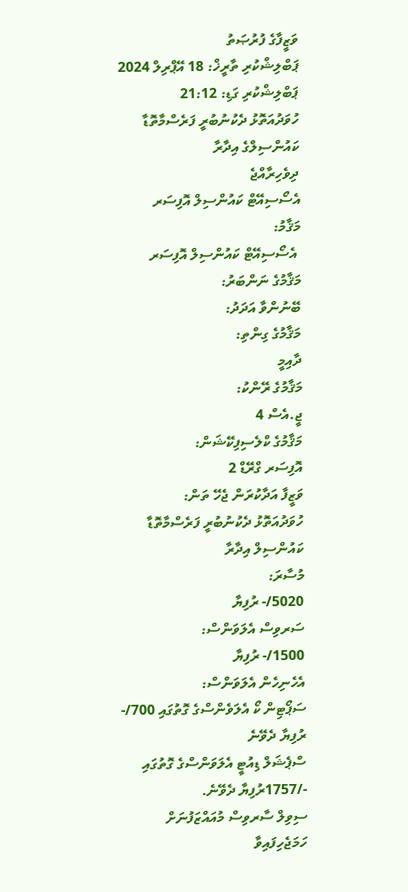ވަޒީފާގެ ފުރުޞަތު
ޕަބްލިޝްކުރި ތާރީޚް: 18 އޭޕްރިލް 2024
ޕަބްލިޝްކުރި ގަޑި: 21:12
ހުވަދުއަތޮޅު ދެކުނުބުރީ ފަރެސްމާތޮޑާ ކައުންސިލްގެ އިދާރާ
ދިވެހިރާއްޖެ
އެސޯސިއޭޓް ކައުންސިލް އޮފިސަރ
މަޤާމު:
 އެސޯސިއޭޓް ކައުންސިލް އޮފިސަރ
މަޤާމުގެ ނަންބަރު:
ބޭނުންވާ އަދަދު:
މަޤާމުގެ ގިންތި:
ދާއިމީ
މަޤާމުގެ ރޭންކު:
ޖީ.އެސް 4
މަޤާމުގެ ކްލެސިފިކޭޝަން:
އޮފިސަރ ގްރޭޑް 2
ވަޒީފާ އަދާކުރަން ޖެހޭ ތަން:
ހުވަދުއަތޮޅު ދެކުނުބުރީ ފަރެސްމާތޮޑާ ކައުންސިލް އިދާރާ
މުސާރަ:
5020/- ރުފިޔާ
ސަރވިސް އެލަވަންސް:
1500/- ރުފިޔާ
އެހެނިހެން އެލަވަންސް:
ސަޕޯޓިން ކޯ އެލަވެންސްގެ ގޮތުގައި 700/- ރުފިޔާ ދެވޭނެ
ސްޕެޝަލް ޑިއުޓީ އެލަވަންސްގެ ގޮތުގައި -/1757ރުފިޔާ ދެވޭނެ.
ސިވިލް ސާރވިސް މުއައްޒަފުނަށް ހަމަޖެހިފައިވާ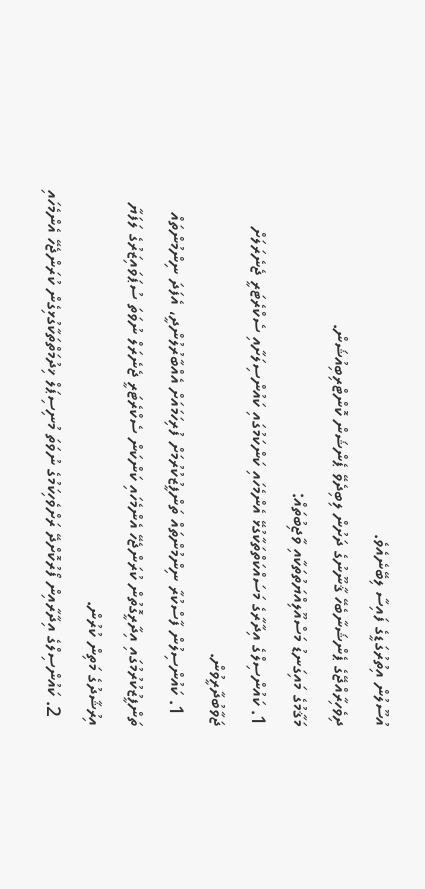އުސޫލުން އިތުރުގަޑީގެ ފައިސާ ލިބޭނެއެވެ.
ދިވެހިރާއްޖޭގެ ޕެންޝަނާބެހޭ ޤާނޫނުގެ ދަށުން ލިބިދެވޭ ޕެންޝަން ކޮންޓްރިބިއުޝަން.
މަޤާމުގެ މައިގަނޑު މަސްއޫލިއްޔަތުތަކާއި ވާޖިބުތައް:
1. ކައުންސިލްގެ އިދާރާގެ މަސައްކަތްތަކާގުޅޭ އެންމެހައި ކަންކަމުގައި ކައުންސިލަށާއި ސެކްރެޓަރީ ޖެނެރަލަށް ޖަވާބުދާރީވުން.
  1. ކައުންސިލުން ފާސްކުރާ ނިންމުންތައް ތަންފީޒުކުރުމަށް ފުރިހަމައަށް އެއްބާރުލުންދީ، އެފަދަ ނިންމުންތައް ތަންފީޒުކުރުމުގައި އިދާރީގޮތުން ކުރަންޖެހޭ އެންމެހައި ކަންކަން ސެކްރެޓަރީ ޖެނެރަލް ނުވަތަ ސުޕަވައިޒަރުގެ ލަފަޔާ އިރުޝާދުގެ މަތިން ކުރުން.
  2. ކައުންސިލްގެ އިދާރާއިން ފޯރުކޮށްދޭ ރަށްވެހިކަމުގެ ނުވަތަ މުނިސިޕަލް ޚިދުމަތްތަކާގުޅިގެން ކުރަންޖެހޭ އެންމެހައި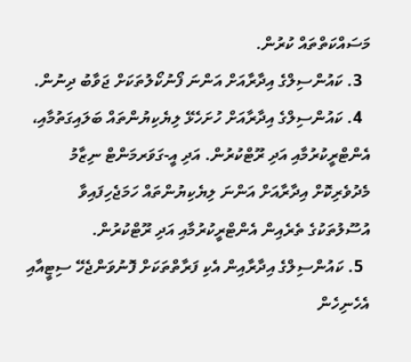މަސައްކަތްތައް ކުރުން.
  3. ކައުންސިލްގެ އިދާރާއަށް އަންނަ ފޯނުކޯލުތަކަށް ޖަވާބު ދިނުން.
  4. ކައުންސިލްގެ އިދާރާއަށް ހުށަހެޅޭ ލިޔެކިޔުންތައް ބަލައިގަތުމާއި، އެންޓްރީކުރުމާއި އަދި ރޫޓްކުރުން. އަދި އީ-ގަވަރމަންޓް ނިޒާމު މެދުވެރިކޮށް އިދާރާއަށް އަންނަ ލިޔެކިޔުންތައް ހަމަޖެހިފައިވާ އުސޫލުތަކުގެ ތެރެއިން އެންޓްރީކުރުމާއި އަދި ރޫޓްކުރުން.
  5. ކައުންސިލްގެ އިދާރާއިން އެކި ފަރާތްތަކަށް ފޮނުވަންޖެހޭ ސިޓީއާއި އެހެނިހެން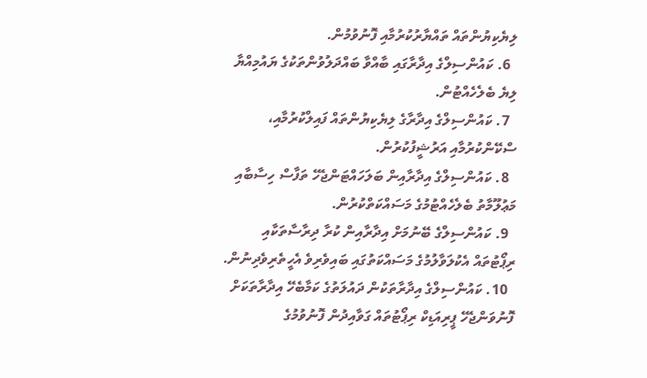ލިޔެކިޔުންތައް ތައްޔާރުކުރުމާއި ފޮނުވުމުން.
  6. ކައުންސިލްގެ އިދާރާގައި ބާއްވާ ބައްދަލުވުންތަކުގެ ޔައުމިއްޔާ ލިޔެ ބެލެހެއްޓުން.
  7. ކައުންސިލްގެ އިދާރާގެ ލިޔެކިޔުންތައް ފައިލްކުރުމާއި، ސްކޭންކުރުމާއި އަރުޝީފުކުރުން.
  8. ކައުންސިލްގެ އިދާރާއިން ބަލަހައްޓަންޖެހޭ ތަފާސް ހިސާބާއި މަޢުލޫމާތު ބެލެހެއްޓުމުގެ މަސައްކަތްކުރުން.
  9. ކައުންސިލްގެ ބޭނުމަށް އިދާރާއިން ކުރާ ދިރާސާތަކާއި ރިޕޯޓުތައް އެކުލަވާލުމުގެ މަސައްކަތުގައި ބައިވެރިވެ އެހީތެރިވެދިނުން.
  10. ކައުންސިލްގެ އިދާރާތަކުން ދައުލަތުގެ ކަމާބެހޭ އިދާރާތަކަށް ފޮނުވަންޖެހޭ ޕީރިއަޑިކް ރިޕޯޓުތައް ގަވާއިދުން ފޮނުވުމުގެ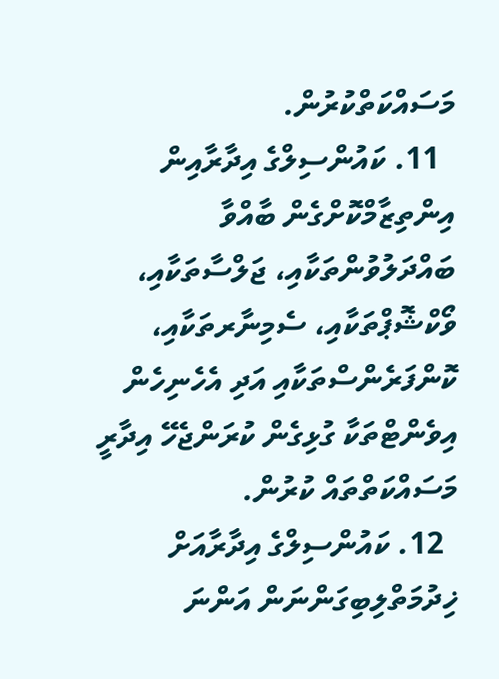މަސައްކަތްކުރުން.
  11. ކައުންސިލްގެ އިދާރާއިން އިންތިޒާމްކޮށްގެން ބާއްވާ ބައްދަލުވުންތަކާއި، ޖަލްސާތަކާއި، ވޯކްޝޮޕްތަކާއި، ސެމިނާރތަކާއި، ކޮންފަރެންސްތަކާއި އަދި އެހެނިހެން އިވެންޓްތަކާ ގުޅިގެން ކުރަންޖެހޭ އިދާރީ މަސައްކަތްތައް ކުރުން.
  12. ކައުންސިލްގެ އިދާރާއަށް ޚިދުމަތްލިބިގަންނަން އަންނަ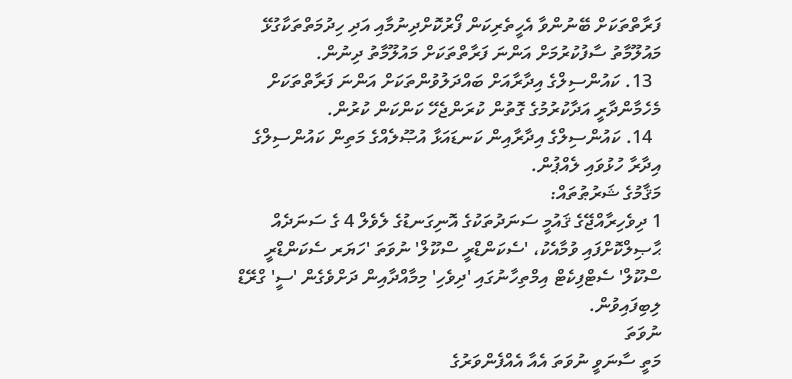ފަރާތްތަކަށް ބޭނުންވާ އެހީތެރިކަން ފޯރުކޮށްދިނުމާއި އަދި ހިދުމަތްތަކާގުޅޭ މައުލޫމާތު ސާފުކުރުމަށް އަންނަ ފަރާތްތަކަށް މައުލޫމާތު ދިނުން.
  13. ކައުންސިލްގެ އިދާރާއަށް ބައްދަލުވުންތަކަށް އަންނަ ފަރާތްތަކަށް މެހެމާންދާރީ އަދާކުރުމުގެ ގޮތުން ކުރަންޖެހޭ ކަންކަން ކުރުން.
  14. ކައުންސިލްގެ އިދާރާއިން ކަނޑައަޅާ އުޞޫލެއްގެ މަތިން ކައުންސިލްގެ އިދާރާ ހުޅުވައި ލެއްޕުން.
މަޤާމުގެ ޝަރުޠުތައް:
1 ދިވެހިރާއްޖޭގެ ޤައުމީ ސަނަދުތަކުގެ އޮނިގަނޑުގެ ލެވެލް 4 ގެ ސަނަދެއް ޙާޞިލްކޮށްފައި ވުމާއެކު، 'ސެކަންޑްރީ ސްކޫލް' ނުވަތަ 'ހަޔަރ ސެކަންޑްރީ ސްކޫލް' ސެޓްފިކެޓް އިމްތިހާނުގައި 'ދިވެހި' މިމާއްދާއިން ދަށްވެގެން 'ސީ' ގްރޭޑް ލިބިފައިވުން.
ނުވަތަ
މަތީ ސާނަވީ ނުވަތަ އެއާ އެއްފެންވަރުގެ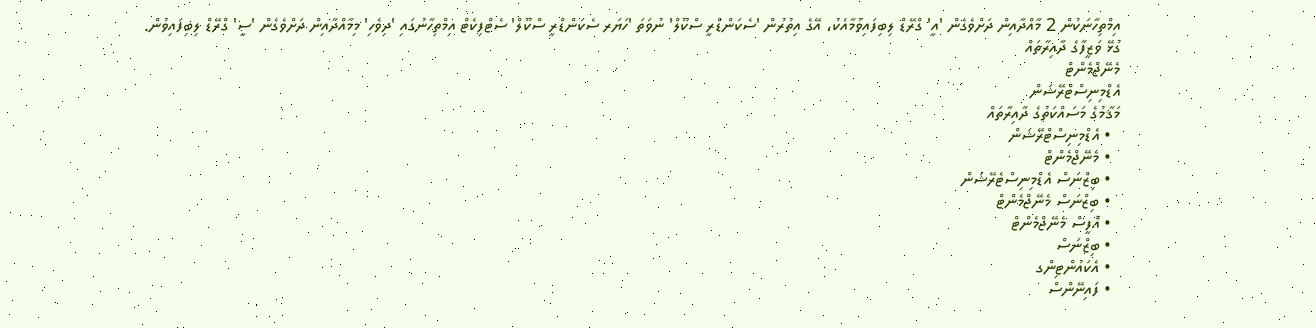އިމްތިހާނަކުން 2 މާއްދާއިން ދަށްވެގެން 'އީ' ގްރޭޑް ލިބިފައިވުމާއެކު، އޭގެ އިތުރުން 'ސެކަންޑްރީ ސްކޫލް' ނުވަތަ 'ހަޔަރ ސެކަންޑްރީ ސްކޫލް' ސެޓްފިކެޓް އިމްތިހާނުގައި 'ދިވެހި' މިމާއްދާއިން ދަށްވެގެން 'ސީ' ގްރޭޑް ލިބިފައިވުން.
ގުޅޭ ވަޒީފާގެ ދާއިރާތައް
މެނޭޖްމެންޓް
އެޑްމިނިސްޓްރޭޝަން
މަޤާމުގެ މަސައްކަތުގެ ދާއިރާތައް
  • އެޑްމިނިސްޓްރޭޝަން
  • މެނޭޖްމެންޓް
  • ބިޒްނަސް އެޑްމިނިސްޓެރޭޝަން
  • ބިޒްނަސް މެނޭޖްމެންޓް
  • އޮފީސް މެނޭޖްމެންޓް
  • ބިޒްނަސް
  • އެކައުންޓިންގ
  • ފައިނޭންސް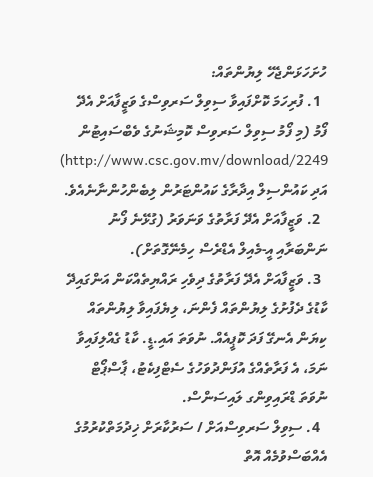ހުށަހަޅަންޖެހޭ ލިޔުންތައް:
  1. ފުރިހަމަ ކޮށްފައިވާ ސިވިލް ސަރވިސްގެ ވަޒީފާއަށް އެދޭ ފޯމު (މި ފޯމު ސިވިލް ސަރވިސް ކޮމިޝަނުގެ ވެބްސައިޓުން http://www.csc.gov.mv/download/2249) އަދި ކައުންސިލް އިދާރާގެ ކައުންޓަރުން ލިބެންހުންނާނެއެވެ.
  2. ވަޒީފާއަށް އެދޭ ފަރާތުގެ ވަނަވަރު (ގުޅޭނެ ފޯނު ނަންބަރާއި އީ-މެއިލް އެޑްރެސް ހިމެނޭގޮތަށް).
  3. ވަޒީފާއަށް އެދޭ ފަރާތުގެ ދިވެހި ރައްޔިތެއްކަން އަންގައިދޭ ކާޑުގެ ދެފުށުގެ ލިޔުންތައް ފެންނަ، ލިޔެފައިވާ ލިޔުންތައް ކިޔަން އެނގޭ ފަދަ ކޮޕީއެއް. ނުވަތަ އައި.ޑީ. ކާޑު ގެއްލިފައިވާ ނަމަ، އެ ފަރާތެއްގެ އުފަންދުވަހުގެ ސެޓްފިކެޓު، ޕާސްޕޯޓް ނުވަތަ ޑްރައިވިންގ ލައިސަންސް.
  4. ސިވިލް ސަރވިސްއަށް / ސަރުކާރަށް ޚިދުމަތްކުރުމުގެ އެއްބަސްވުމެއް އޮތް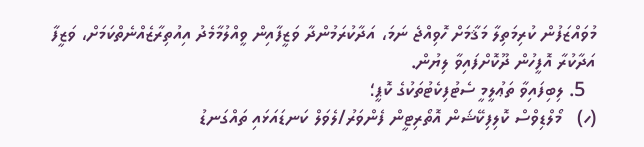މުވައްޒަފުން ކުރިމަތިލާ މަޤާމަށް ހޮވިއްޖެ ނަމަ، އަދާކުރަމުންދާ ވަޒީފާއިން ވީއްލުމާމެދު އިއުތިރާޒެއްނެތްކަމަށް، ވަޒީފާ އަދާކުރާ އޮފީހުން ދޫކޮށްފައިވާ ލިޔުން.
  5. ލިބިފައިވާ ތަޢުލީމީ ސެޓުފިކެޓުތަކުގެ ކޮޕީ؛
(ހ)   މޯލްޑިވްސް ކޮލިފިކޭޝަން އޮތޯރިޓީން ފެންވަރު/ލެވަލް ކަނޑައަޅައި ތައްގަނޑު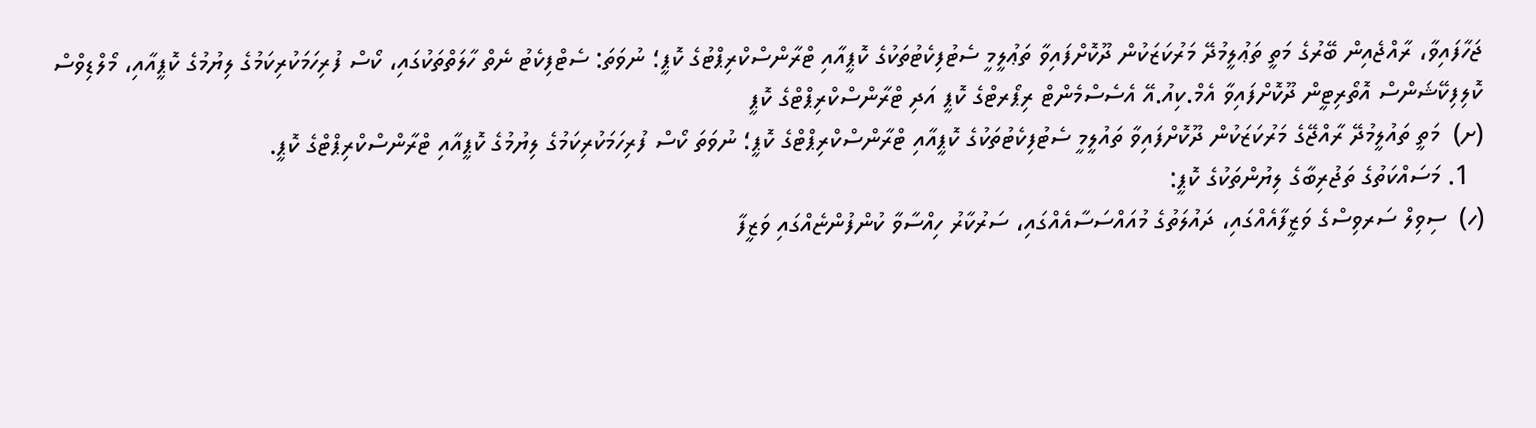ޖަހާފައިވާ، ރާއްޖެއިން ބޭރުގެ މަތީ ތަޢުލީމުދޭ މަރުކަޒަކުން ދޫކޮށްފައިވާ ތަޢުލީމީ ސެޓުފިކެޓުތަކުގެ ކޮޕީއާއި ޓްރާންސްކްރިޕްޓުގެ ކޮޕީ؛ ނުވަތަ: ސެޓްފިކެޓު ނެތް ހާލަތްތަކުގައި، ކޯސް ފުރިހަމަކުރިކަމުގެ ލިޔުމުގެ ކޮޕީއާއި، މޯލްޑިވްސް ކޮލިފިކޭޝަންސް އޮތޯރިޓީން ދޫކޮށްފައިވާ އެމް.ކިއު.އޭ އެސެސްމެންޓް ރިޕޯރޓްގެ ކޮޕީ އަދި ޓްރާންސްކްރިޕްޓްގެ ކޮޕީ
(ށ)  މަތީ ތައުލީމުދޭ ރާއްޖޭގެ މަރުކަޒަކުން ދޫކޮށްފައިވާ ތައުލީމީ ސެޓުފިކެޓުތަކުގެ ކޮޕީއާއި ޓްރާންސްކްރިޕްޓްގެ ކޮޕީ؛ ނުވަތަ ކޯސް ފުރިހަމަކުރިކަމުގެ ލިޔުމުގެ ކޮޕީއާއި ޓްރާންސްކްރިޕްޓްގެ ކޮޕީ.
  1. މަސައްކަތުގެ ތަޖުރިބާގެ ލިޔުންތަކުގެ ކޮޕީ:
(ހ)  ސިވިލް ސަރވިސްގެ ވަޒީފާއެއްގައި، ދައުލަތުގެ މުއައްސަސާއެއްގައި، ސަރުކާރު ހިއްސާވާ ކުންފުންޏެއްގައި ވަޒީފާ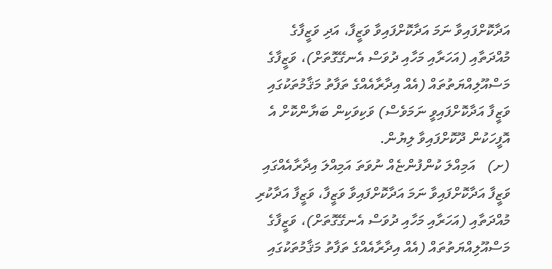އަދާކޮށްފައިވާ ނަމަ އަދާކޮށްފައިވާ ވަޒީފާ، އަދި ވަޒީފާގެ މުއްދަތާއި (އަހަރާއި މަހާއި ދުވަސް އެނގޭގޮތަށް)، ވަޒީފާގެ މަސްއޫލިއްޔަތުތައް (އެއް އިދާރާއެއްގެ ތަފާތު މަޤާމުތަކުގައި ވަޒީފާ އަދާކޮށްފައިވީ ނަމަވެސް) ވަކިވަކިން ބަޔާންކޮށް އެ އޮފީހަކުން ދޫކޮށްފައިވާ ލިޔުން.
(ށ)   އަމިއްލަ ކުންފުންޏެއް ނުވަތަ އަމިއްލަ އިދާރާއެއްގައި ވަޒީފާ އަދާކޮށްފައިވާ ނަމަ އަދާކޮށްފައިވާ ވަޒީފާ، ވަޒީފާ އަދާކުރި މުއްދަތާއި (އަހަރާއި މަހާއި ދުވަސް އެނގޭގޮތަށް)، ވަޒީފާގެ މަސްއޫލިއްޔަތުތައް (އެއް އިދާރާއެއްގެ ތަފާތު މަޤާމުތަކުގައި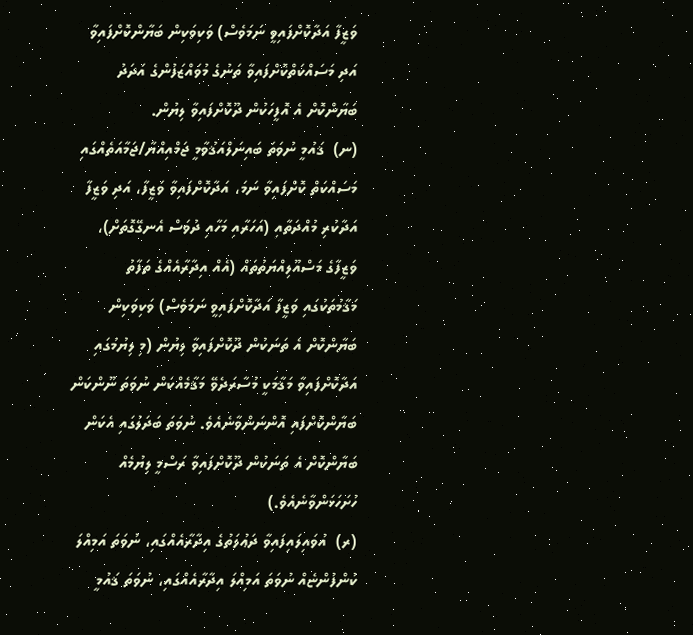ވަޒީފާ އަދާކޮށްފައިވީ ނަމަވެސް) ވަކިވަކިން ބަޔާންކޮށްފައިވާ އަދި މަސައްކަތްކޮށްފައިވާ ތަނުގެ މުވައްޒަފުންގެ އަދަދު ބަޔާންކޮށް އެ އޮފީހަކުން ދޫކޮށްފައިވާ ލިޔުން.
(ނ)  ޤައުމީ ނުވަތަ ބައިނަލްއަޤުވާމީ ޖަމްއިއްޔާ/ޖަމާއަތެއްގައި މަސައްކަތް ކޮށްފައިވާ ނަމަ، އަދާކޮށްފައިވާ ވަޒީފާ، އަދި ވަޒީފާ އަދާކުރި މުއްދަތާއި (އަހަރާއި މަހާއި ދުވަސް އެނގޭގޮތަށް)، ވަޒީފާގެ މަސްއޫލިއްޔަތުތައް (އެއް އިދާރާއެއްގެ ތަފާތު މަޤާމުތަކުގައި ވަޒީފާ އަދާކޮށްފައިވީ ނަމަވެސް) ވަކިވަކިން ބަޔާންކޮށް އެ ތަނަކުން ދޫކޮށްފައިވާ ލިޔުން (މި ލިޔުމުގައި އަދާކޮށްފައިވާ މަޤާމަކީ މުސާރަދެވޭ މަޤާމެއްކަން ނުވަތަ ނޫންކަން ބަޔާންކޮށްފައި އޮންނަންވާނެއެވެ. ނުވަތަ ބަދަލުގައި އެކަން ބަޔާންކޮށް އެ ތަނަކުން ދޫކޮށްފައިވާ ރަސްމީ ލިޔުމެއް ހުށަހަޅަންވާނެއެވެ.)
(ރ)  އުވައިލައިފައިވާ ދަޢުލަތުގެ އިދާރާއެއްގައި، ނުވަތަ އަމިއްލަ ކުންފުންޏެއް ނުވަތަ އަމިއްލަ އިދާރާއެއްގައި، ނުވަތަ ޤައުމީ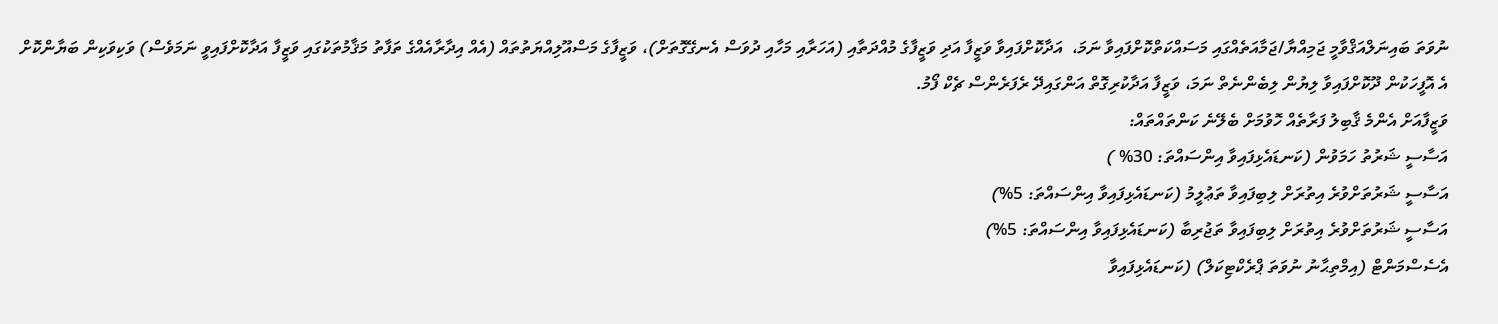ނުވަތަ ބައިނަލްއަޤްވާމީ ޖަމިއްޔާ/ޖަމާއަތެއްގައި މަސައްކަތްކޮށްފައިވާ ނަމަ،  އަދާކޮށްފައިވާ ވަޒީފާ އަދި ވަޒީފާގެ މުއްދަތާއި (އަހަރާއި މަހާއި ދުވަސް އެނގޭގޮތަށް)، ވަޒީފާގެ މަސްއޫލިއްޔަތުތައް (އެއް އިދާރާއެއްގެ ތަފާތު މަޤާމުތަކުގައި ވަޒީފާ އަދާކޮށްފައިވީ ނަމަވެސް) ވަކިވަކިން ބަޔާންކޮށް އެ އޮފީހަކުން ދޫކޮށްފައިވާ ލިޔުން ލިބެންނެތް ނަމަ، ވަޒީފާ އަދާކުރިގޮތް އަންގައިދޭ ރެފަރެންސް ޗެކް ފޯމު.
ވަޒީފާއަށް އެންމެ ޤާބިލު ފަރާތެއް ހޮވުމަށް ބެލޭނެ ކަންތައްތައް:
އަސާސީ ޝަރުތު ހަމަވުން (ކަނޑައެޅިފައިވާ އިންސައްތަ: 30% )
އަސާސީ ޝަރުތަށްވުރެ އިތުރަށް ލިބިފައިވާ ތަޢުލީމު (ކަނޑައެޅިފައިވާ އިންސައްތަ: 5%)
އަސާސީ ޝަރުތަށްވުރެ އިތުރަށް ލިބިފައިވާ ތަޖުރިބާ (ކަނޑައެޅިފައިވާ އިންސައްތަ: 5%)
އެސެސްމަންޓް (އިމްތިޙާނު ނުވަތަ ޕްރެކްޓިކަލް) (ކަނޑައެޅިފައިވާ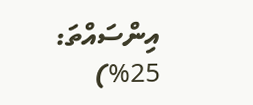އިންސައްތަ: 25%)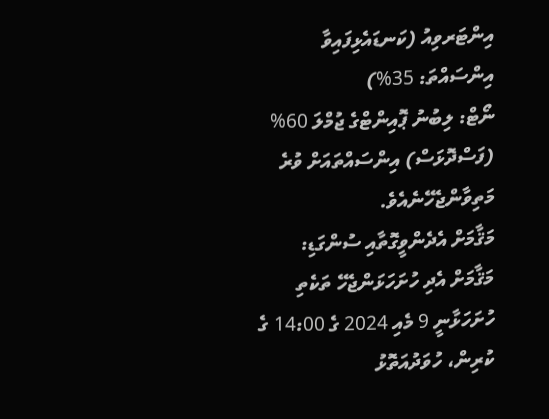އިންޓަރވިއު (ކަނޑައެޅިފައިވާ އިންސައްތަ: 35%)
ނޯޓް: ލިބުނު ޕޮއިންޓްގެ ޖުމްލަ 60% (ފަސްދޮޅަސް) އިންސައްތައަށް ވުރެ މަތިވާންޖެހޭނެއެވެ.
މަޤާމަށް އެދެންވީގޮތާއި ސުންގަޑި:
މަޤާމަށް އެދި ހުށަހަޅަންޖެހޭ ތަކެތި ހުށަހަޅާނީ 9 މެއި 2024 ގެ 14:00 ގެ ކުރިން، ހުވަދުއަތޮޅު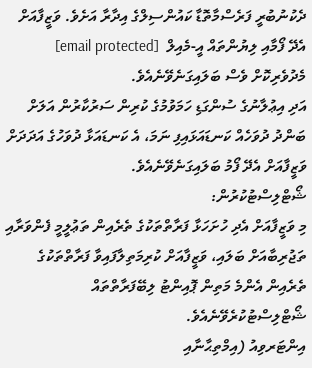ދެކުނުބުރީ ފަރެސްމާތޮޑާ ކައުންސިލްގެ އިދާރާ އަށެވެ. ވަޒީފާއަށް އެދޭ ފޯމާއި ލިޔުންތައް އީ-މެއިލް  [email protected] މެދުވެރިކޮށް ވެސް ބަލައިގަނެވޭނެއެވެ.
އަދި އިޢުލާނުގެ ސުންގަޑި ހަމަވުމުގެ ކުރިން ސަރުކާރުން އަލަށް ބަންދު ދުވަހެއް ކަނޑައަޅައިފި ނަމަ، އެ ކަނޑައަޅާ ދުވަހުގެ އަދަދަށް ވަޒީފާއަށް އެދޭ ފޯމު ބަލައިގަނެވޭނެއެވެ.
ޝޯޓްލިސްޓުކުރުން:
މި ވަޒީފާއަށް އެދި ހުށަހަޅާ ފަރާތްތަކުގެ ތެރެއިން ތަޢުލީމީ ފެންވަރާއި ތަޖުރިބާއަށް ބަލައި، ވަޒީފާއަށް ކުރިމަތިލާފައިވާ ފަރާތްތަކުގެ ތެރެއިން އެންމެ މަތިން ޕޮއިންޓު ލިބޭފަރާތްތައް ޝޯޓްލިސްޓުކުރެވޭނެއެވެ.
އިންޓަރވިއު (އިމްތިޙާނާއި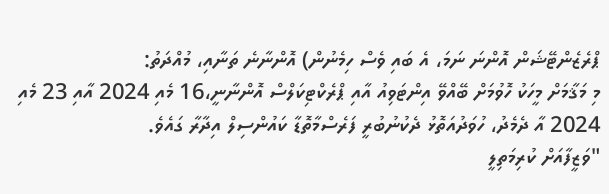ޕްރެޒެންޓޭޝަން އޮންނަ ނަމަ، އެ ބައި ވެސް ހިމެނުން) އޮންނާނެ ތަނާއި، މުއްދަތު:
މި މަޤާމަށް މީހަކު ހޮވުމަށް ބޭއްވޭ އިންޓަވިއު އާއި ޕްރެކްޓިކަލްސް އޮންނާނީ،16 މެއި 2024 އާއި 23 މެއި 2024 އާ ދެމެދު، ހުވަދުއަތޮޅު ދެކުނުބުރީ ފަރެސްމާތޮޑާ ކައުންސިލް އިދާރާ ގައެވެ.
"ވަޒީފާއަށް ކުރިމަތިލީ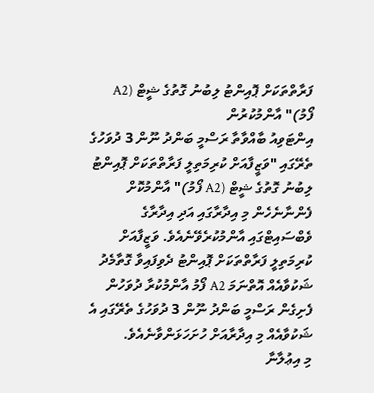ފަރާތްތަކަށް ޕޮއިންޓު ލިބުނު ގޮތުގެ ޝީޓް (A2 ފޯމު)" އާންމުކުރުން
އިންޓަވިއު ބާއްވާތާ ރަސްމީ ބަންދު ނޫން 3 ދުވަހުގެ ތެރޭގައި "ވަޒީފާއަށް ކުރިމަތިލީ ފަރާތްތަކަށް ޕޮއިންޓު ލިބުނު ގޮތުގެ ޝީޓް (A2 ފޯމު)" އާންމުކޮށް ފެންނާނެހެން މި އިދާރާގައި އަދި އިދާރާގެ ވެބްސައިޓްގައި އާންމުކުރެވޭނެއެވެ. ވަޒީފާއަށް ކުރިމަތިލީ ފަރާތްތަކަށް ޕޮއިންޓު ދެވިފައިވާ ގޮތާމެދު ޝަކުވާއެއް އޮތްނަމަ A2 ފޯމު އާންމުކުރާ ދުވަހުން ފެށިގެން ރަސްމީ ބަންދު ނޫން 3 ދުވަހުގެ ތެރޭގައި އެ ޝަކުވާއެއް މި އިދާރާއަށް ހުށަހަޅަންވާނެއެވެ.
މި އިޢުލާނާ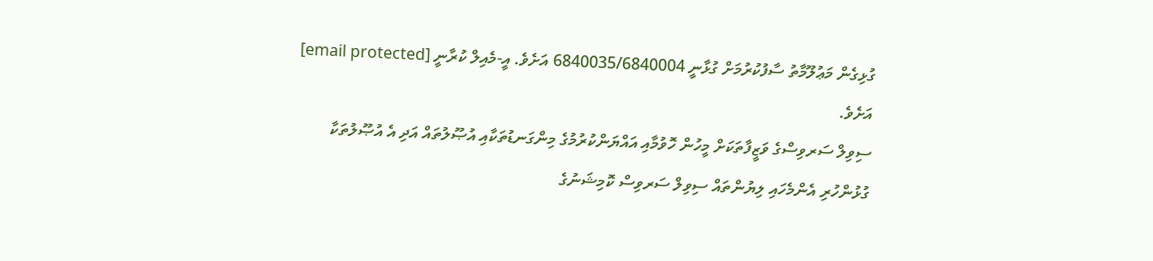ގުޅިގެން މަޢުލޫމާތު ސާފުކުރުމަށް ގުޅާނީ 6840035/6840004 އަށެވެ. އީ-މެއިލް ކުރާނީ [email protected] އަށެވެ.
ސިވިލް ސަރވިސްގެ ވަޒީފާތަކަށް މީހުން ހޮވުމާއި އައްޔަންކުރުމުގެ މިންގަނޑުތަކާއި އުޞޫލުތައް އަދި އެ އުޞޫލުތަކާ ގުޅުންހުރި އެންމެހައި ލިޔުންތައް ސިވިލް ސަރވިސް ކޮމިޝަނުގެ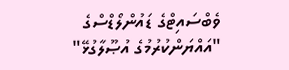ވެބްސައިޓްގެ ޑައުންލޯޑްސްގެ "އައްޔަންކުރުމުގެ އުޞޫލާގުޅޭ"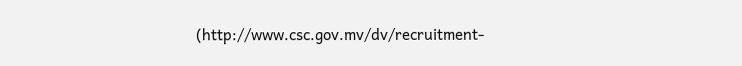(http://www.csc.gov.mv/dv/recruitment-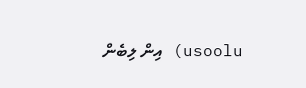usoolu) އިން ލިބެން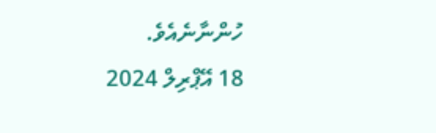ހުންނާނެއެވެ.
18 އޭޕްރިލް 2024